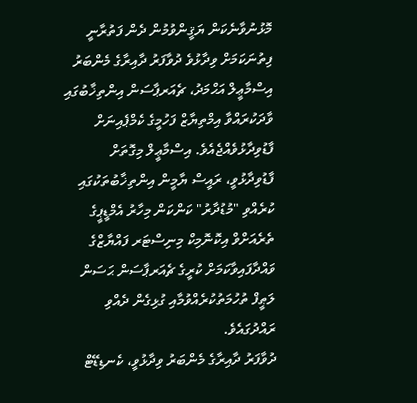މޮޅުނުވާނެކަން ޔަޤީންވުމުން ދެން ފަތުރާނީ ފިތުނަކަމަށް ވިދާޅުވެ ދުވާފަރު ދާއިރާގެ މެންބަރު އިސްމާޢީލް އަޙްމަދު، ޗެއަރޕާސަން އިންތިޚާބުގައި ވާދަކުރައްވާ އިމްތިޔާޒް ފަހުމީގެ ކެމްޕެއިނަށް ފާޑުވިދާޅުވެއްޖެއެވެ. އިސްމާޢީލް މިގޮތަށް ފާޑުވިދާޅުވީ، ރައީސް ޔާމީން އިންތިޚާބުތަކުގައި ކުރެއްވި "މުޑުދާރު" ކަންކަން މިހާރު އެމްޑީޕީގެ ތެރެއަށްވް އިކޮނޮމިކް މިނިސްޓަރ ފައްޔާޒްގެ ވައްދާފައިވާކަމަށް ކުރީގެ ޗެއަރޕާސަން ޙަސަން ލަޠީފް ތުހުމަތުކުރެއްވުމާއި ގުޅިގެން ދެއްވި ރައްދުގައެވެ.
ދުވާފަރު ދާއިރާގެ މެންބަރު ވިދާޅުވީ، ކެނޑިޑޭޓް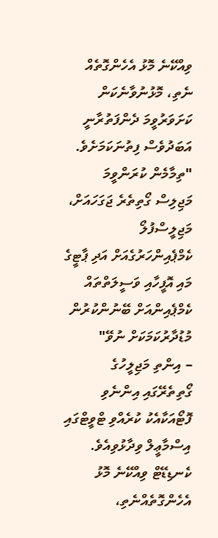ވިއްކޭނެ މޮޅު އެހެންގޮތެއް ނެތި، މޮޅުނުވާނެކަން ކަށަވަރުވީމަ ދެންފަތުރާނީ އަބަދުވެސް ފިތުނަކަމަށެވެ.
"ތިމާމެން ކުރަންވީމަ މަޖިލިސް ގޯތިތެރެ ޖަގަހައަށް، މަޖިލީސްފުލޯ ކެމްޕެއިންހަރުގެއަށް އަދި ޕާޓީގެ މައި އޮފީހާއި ވަސީލަތްތައް ކެމްޕެއިންއަށް ބޭނުންކުރުން މުޑުދާރުކަމަކަށް ނުވޭ"
– އިންތި މަޖިލީހުގެ ގޯތިތެރޭގައި އިންނެވި ފޮޓޯއަކާއެކު ކުރެއްވި ޓްވީޓްގައި އިސްމާޢީލް ވިދާޅުވިއެވެ.
ކެނޑިޑޭޓް ވިއްކޭނެ މޮޅު އެހެންގޮތެއްނެތި،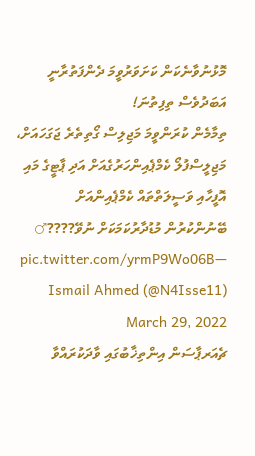މޮޅުނުވާނެކަން ކަށަވަރުވީމަ ދެންފަތުރާނީ އަބަދުވެސް ތިފިތުނަ!
ތިމާމެން ކުރަންވީމަ މަޖިލިސް ގޯތިތެރެ ޖަގަހައަށް، މަޖިލީސްފުލޯ ކެމްޕެއިންހަރުގެއަށް އަދި ޕާޓީގެ މައި އޮފީހާއި ވަސީލަތްތައް ކެމްޕެއިންއަށް ބޭނުންކުރުން މުޑުދާރުކަމަކަށް ނުވޭ????♂ pic.twitter.com/yrmP9Wo06B— Ismail Ahmed (@N4Isse11) March 29, 2022
ޗެއަރޕާސަން އިންތިޚާބުގައި ވާދަކުރައްވާ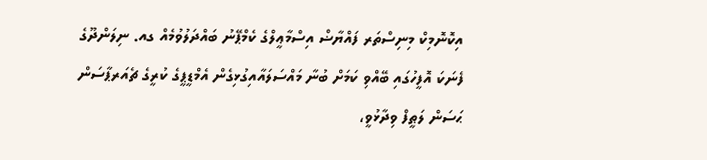އިކޮނޮމިކް މިނިސްތަރ ފައްޔާޟް އިސްމާޢީލްގެ ކެމްޕޭނު ބައްދަލުވުމެއް ގއ. ނިލަންދޫގެ ފެނަކަ އޮފީހުގައި ބޭއްވި ކަމަށް ބުނާ މައްސަލައާއިގުޅިގެން އެމްޑީޕީގެ ކުރީގެ ޗެއަރޕާސަން ޙަސަން ލަޠީފް ވިދާޅުވީ،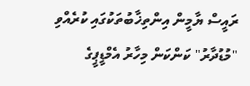ރައީސް ޔާމީން އިންތިޚާބުތަކުގައި ކުރެއްވި "މުޑުދާރު" ކަންކަން މިހާރު އެމްޑީޕީގެ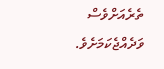ތެރެއަށްވެސް ވަދެއްޖެކަމަށެވެ.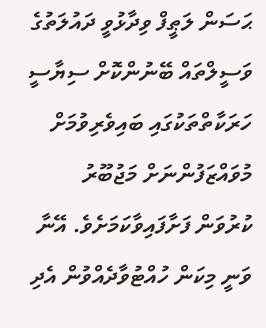ޙަސަން ލަޠީފް ވިދާޅުވީ ދައުލަތުގެ ވަސީލްތައް ބޭނުންކޮށް ސިޔާސީ ހަރަކާތްތަކުގައި ބައިވެރިވުމަށް މުވައްޒަފުންނަށް މަޖުބޫރު ކުރުވަން ފަށާފައިވާކަމަށެވެ. އޭނާ ވަނީ މިކަން ހުއްޓުވާދެއްވުން އެދި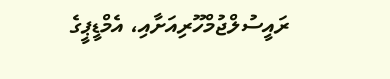ރައީސުލްޖުމްހޫރިއަށާއި، އެމްޑީޕީގެ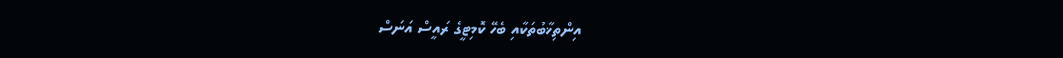އިންތިޚާބުތަކާއި ބެހޭ ކޮމިޓީގެ ރައީސް އަނަސް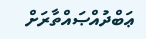ޢަބްދުއްޞައްތާރަށް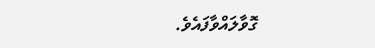ގޮވާލައްވާފައެވެ.